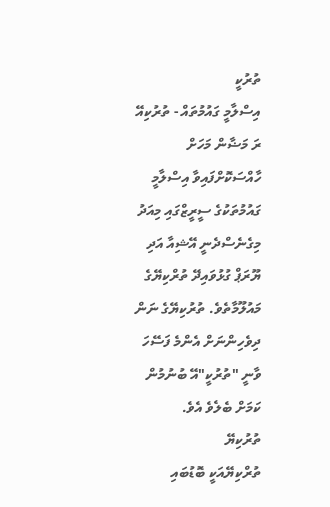ތުރުކީ
އިސްލާމީ ގައުމުތައް - ތުރުކިއޭ
ރަ މަޟާން މަހަށް ހާއްސަކޮށްފައިވާ އިސްލާމީ ގައުމުތަކުގެ ސީރީޒްގައި މިއަދު މިގެނެސްދެނީ އޭޝިއާ އަދި ޔޫރަޕް ގުޅުވައިދޭ ތުރްކިޔޭގެ މައުލޫމާތެވެ. ތުރުކިޔޭގެ ނަން ދިވެހިންނަށް އެންމެ ފަސޭހަ ވާނީ "ތުރުކީ"އޭ ބުނުމުން ކަމަށް ބެލެވެ އެވެ.
ތުރުކިޔޭ
ތުރްކިޔޭއަކީ ބޮޑުބައި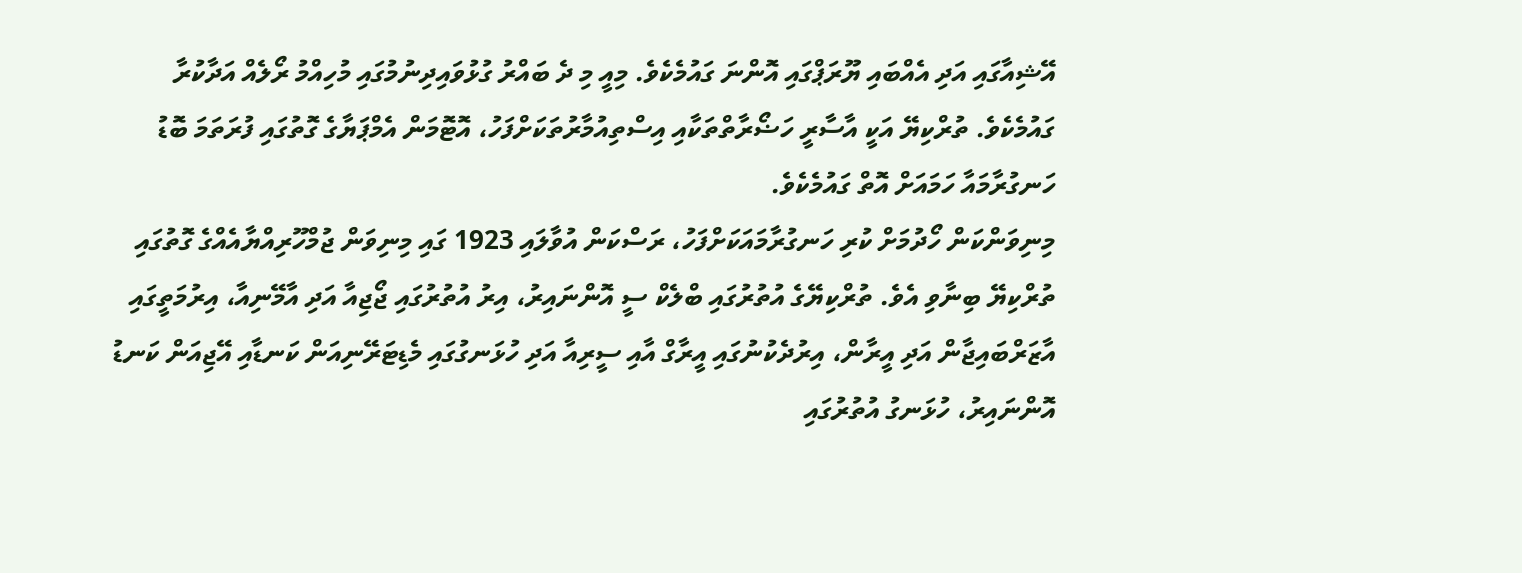އޭޝިއާގައި އަދި އެއްބައި ޔޫރަޕްގައި އޮންނަ ގައުމެކެވެ. މިއީ މި ދެ ބައްރު ގުޅުވައިދިނުމުގައި މުހިއްމު ރޯލެއް އަދާކުރާ ގައުމެކެވެ. ތުރްކިޔޭ އަކީ އާސާރީ ހަޟޯރާތްތަކާއި އިސްތިއުމާރުތަކަށްފަހު، އޮޓޮމަން އެމްޕަޔާގެ ގޮތުގައި ފުރަތަމަ ބޮޑު ހަނގުރާމައާ ހަމައަށް އޮތް ގައުމެކެވެ.
މިނިވަންކަން ހޯދުމަށް ކުރި ހަނގުރާމައަކަށްފަހު، ރަސްކަން އުވާލައި 1923 ގައި މިނިވަން ޖުމްހޫރިއްޔާއެއްގެ ގޮތުގައި ތުރްކިޔޭ ބިނާވި އެވެ. ތުރްކިޔޭގެ އުތުރުގައި ބްލެކް ސީ އޮންނައިރު، އިރު އުތުރުގައި ޖޯޖިއާ އަދި އާމޭނިއާ، އިރުމަތީގައި އާޒަރްބައިޖާން އަދި އީރާން، އިރުދެކުނުގައި އީރާގް އާއި ސީރިއާ އަދި ހުޅަނގުގައި މެޑިޓަރޭނިއަން ކަނޑާއި އޭޖިއަން ކަނޑު އޮންނައިރު، ހުޅަނގު އުތުރުގައި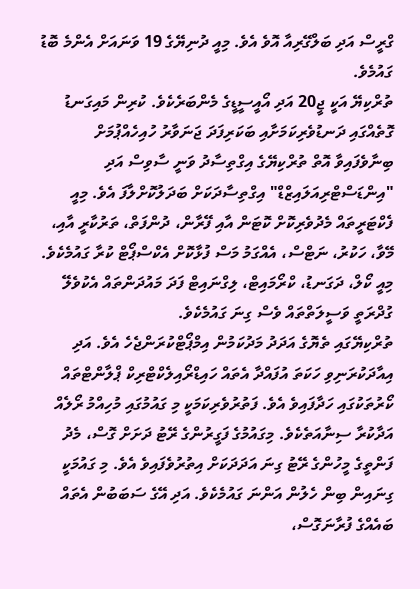ގްރީސް އަދި ބަލްގޭރިއާ އޮވެ އެވެ. މިއީ ދުނިޔޭގެ 19 ވަނައަށް އެންމެ ބޮޑު ގައުމެވެ.
ތުރްކިޔޭ އަކީ ޖީ20 އަދި އޯއީސީޑީގެ މެންބަރެކެވެ. ކުރިން މައިގަނޑު ގޮތެއްގައި ދަނޑުވެރިކަމަށާއި ބަކަރިފަދަ ޖަނަވާރު ހުއިހެއްޕުމަށް ބިނާވެފައިވާ އޮތް ތުރްކިޔޭގެ އިގްތިސާދު ވަނީ ސާވިސް އަދި "އިންޑަސްޓްރިއަލައިޒްޑް" އިގްތިސާދަކަށް ބަދަލުކޮށްލާފަ އެވެ. މިއީ ފެކްޓަރީތައް މެދުވެރިކޮށް ކޮޓަން އާއި ފޭރާން، ދުންފަތް، ތަރުކާރީ އާއި، މޭވާ، ހަކުރު، ނަޓްސް، އެއްގަމު މަސް ފުޅާކޮށް އެކްސްޕޯޓް ކުރާ ގައުމެކެވެ. މިއީ ކޯލް، ދަގަނޑު، ކްރޯމައިޓް، ލިގްނައިޓް ފަދަ މައުދަންތައް އެކުވެލޭ ގުދްރަތީ ވަސީލަތްތައް ވެސް ގިނަ ގައުމެކެވެ.
ތުރްކިޔޭގައި ތެޔޮގެ އަދަދު މަދުކަމުން އިމްޕޯޓްކުރަންޖެހެ އެވެ. އަދި އިއާދަކުރަނިވި ހަކަތަ އުފައްދާ އެތައް ހައިޑްރޯއިލެކްޓްރިކް ޕްލާންޓްތައް ކޯރުތަކުގައި ހަދާފައިވެ އެވެ. ފަތުރުވެރިކަމަކީ މި ގައުމުގައި މުހިއްމު ރޯލެއް އަދާކުރާ ސިނާއަތެކެވެ. މިގައުމުގެ ފަގީރުންގެ ރޭޓު ދަށަށް ގޮސް، މެދު ފަންތީގެ މީހުންގެ ރޭޓު ގިނަ އަދަދަކަށް އިތުރުވެފައިވެ އެވެ. މި ގައުމަކީ ގިނައިން ބިން ހެލުން އަންނަ ގައުމެކެވެ. އަދި އޭގެ ސަބަބުން އެތައް ބައެއްގެ ފުރާނަގޮސް،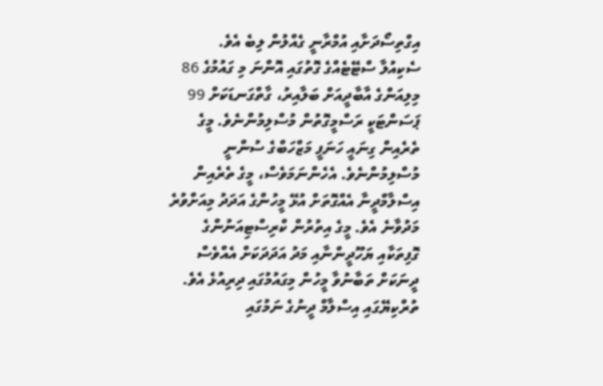އިގްތިސޯދަށާއި އުމްރާނީ ގެއްލުން ލިބެ އެވެ.
ސެކިއުލާ ސްޓޭޓެއްގެ ގޮތުގައި އޮންނަ މި ގައުމުގެ 86 މިލިއަންގެ އާބާދީއަށް ބަލާއިރު، ގާތްގަނޑަކަށް 99 ޕަސަންޓަކީ ރަސްމީގޮތުން މުސްލިމުންނެވެ. މީގެ ތެރެއިން ގިނައީ ހަނަފީ މަޒްހަބްގެ ސުންނީ މުސްލިމުންނެވެ. އެހެންނަމަވެސް، މީގެ ތެރެއިން އިސްލާމްދީނާ އެއްގޮތަށް އުޅޭ މީހުންގެ އަދަދު މިއަށްވުރެ މަދުވާނެ އެވެ. މީގެ އިތުރުން ކްރިސްޓިއަނުންގެ ގޮފިތަކާއި ޔަހޫދީންނާއި މަދު އަދަދަކަށް އެއްވެސް ދީނަކަށް ތަބާނުވާ މީހުން މިގައުމުގައި ދިރިއުޅެ އެވެ.
ތުރްކިޔޭގައި އިސްލާމް ދީނުގެ ނަމުގައި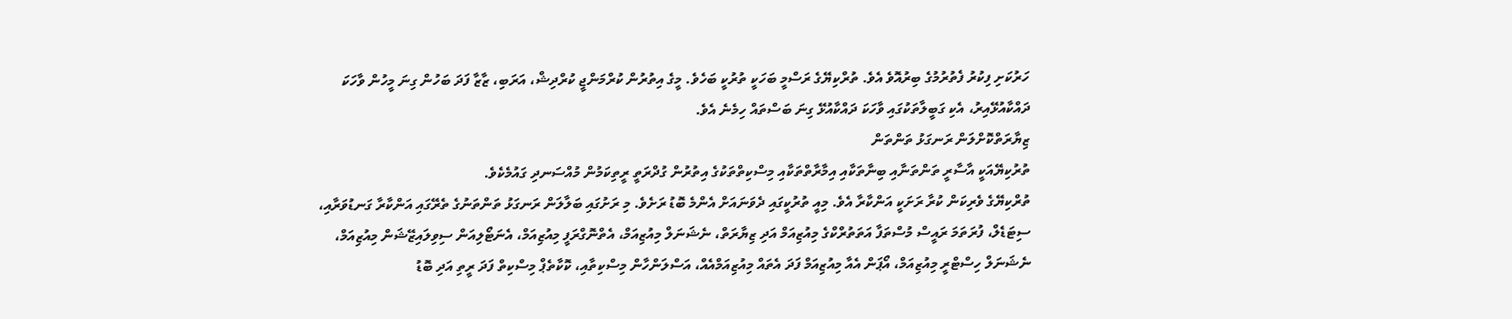ހަރުކަށި ފިކުރު ފެތުރުމުގެ ބިރުއޮވެ އެވެ. ތުރްކިޔޭގެ ރަސްމީ ބަހަކީ ތުރުކީ ބަހެވެ. މީގެ އިތުރުން ކުރްމަންޖީ ކުރްދިޝް، އަރަބި، ޒާޒާ ފަދަ ބަހުން ގިނަ މީހުން ވާހަކަ ދައްކާއުޅޭއިރު، އެކި ގަބީލާތަކުގައި ވާހަކަ ދައްކާއުޅޭ ގިނަ ބަސްތައް ހިމެނެ އެވެ.
ޒިޔާރަތްކޮށްލަން ރަނގަޅު ތަންތަން
ތުރުކިޔޭއަކީ އާސާރީ ތަންތަނާއި ބިނާތަކާއި އިމާރާތްތަކާއި މިސްކިތްތަކުގެ އިތުރުން ގުދްރަތީ ރީތިކަމުން މުއްސަނދި ގައުމެކެވެ.
ތުރްކިޔޭގެ ވެރިކަން ކުރާ ރަށަކީ އަންކާރާ އެވެ. މިއީ ތުރުކީގައި ދެވަނައަށް އެންމެ ބޮޑު ރަށެވެ. މި ރަށުގައި ބަލާލަން ރަނގަޅު ތަންތަނުގެ ތެރޭގައި އަންކާރާ ގަނޑުވަރާއި، ސިޓަޑެލް، ފުރަތަމަ ރައީސް މުސްތަފާ އަތަތުރްކްގެ މިއުޒިއަމް އަދި ޒިޔާރަތް، ނެޝަނަލް މިއުޒިއަމް، އެތްނޮގްރަފީ މިއުޒިއަމް، އެނަޓޯލިއަން ސިވިލައިޒޭޝަން މިއުޒިއަމް، ނެޝަނަލް ހިސްޓްރީ މިއުޒިއަމް، އޯޕަން އެއާ މިއުޒިއަމް ފަދަ އެތައް މިއުޒިއަމްއެއް، އަސްލަންހާން މިސްކިތާއި، ކޮކާތެޕް މިސްކިތް ފަދަ ރީތި އަދި ބޮޑު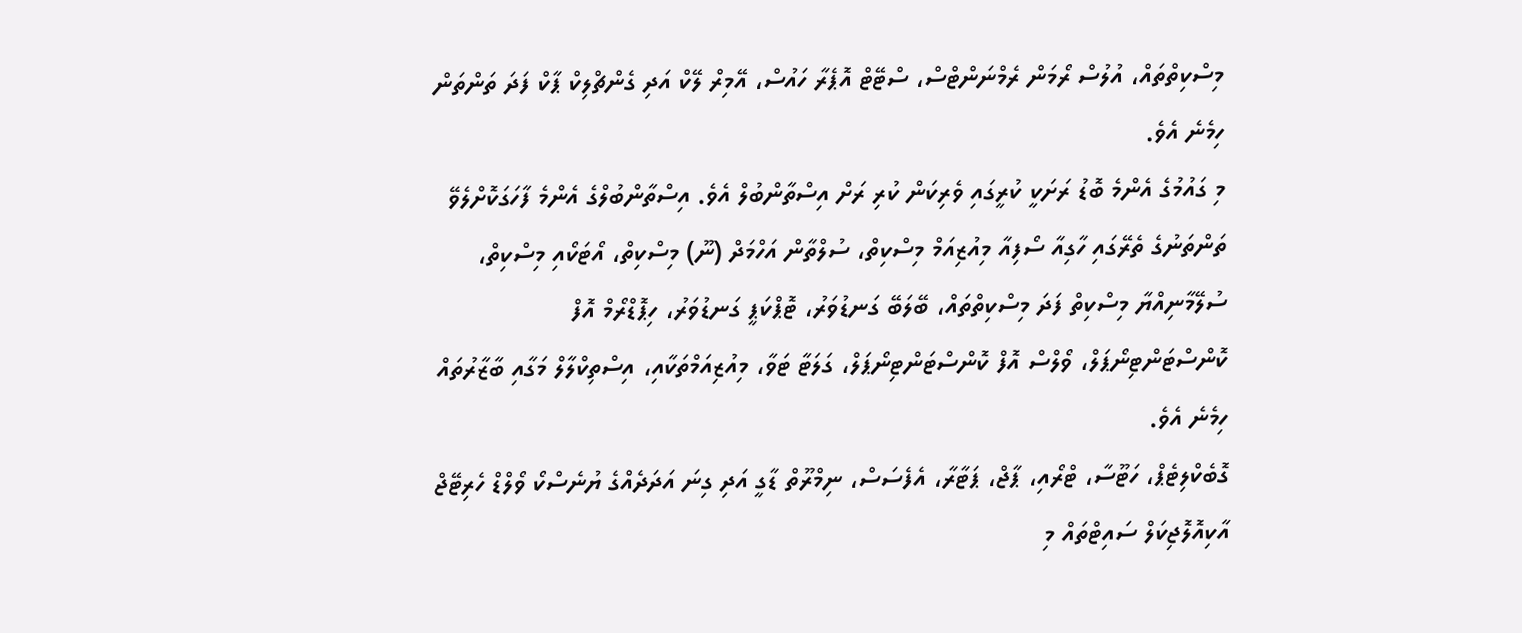މިސްކިތްތައް، އުލުސް ރޯމަން ރެމްނަންޓްސް، ސްޓޭޓް އޮޕެރާ ހައުސް، އޭމިރް ލޭކް އަދި ގެންޗްލިކް ޕާކް ފަދަ ތަންތަން ހިމެނެ އެވެ.
މި ގައުމުގެ އެންމެ ބޮޑު ރަށަކީ ކުރީގައި ވެރިކަން ކުރި ރަށް އިސްތާންބުލް އެވެ. އިސްތާންބުލްގެ އެންމެ ފާހަގަކޮށްލެވޭ ތަންތަނުގެ ތެރޭގައި ހާގިއާ ސޯފިއާ މިއުޒިއަމް މިސްކިތް، ސުލްތާން އަހްމަދް (ނޫ) މިސްކިތް، އޯޓަކޯއި މިސްކިތް، ސުލޭމާނިއްޔާ މިސްކިތް ފަދަ މިސްކިތްތައް، ބޭލަބޭ ގަނޑުވަރު، ޓޮޕްކަޕީ ގަނޑުވަރު، ހިޕޮޑްރޯމް އޮފް ކޮންސްޓަންޓިނޯޕަލް، ވޯލްސް އޮފް ކޮންސްޓަންޓިނޯޕަލް، ގަލަޓާ ޓަވާ، މިއުޒިއަމްތަކާއި، އިސްތިކްލާލް މަގާއި ބާޒާރުތައް ހިމެނެ އެވެ.
ގޮބެކްލިޓެޕް، ހަޓޫސާ، ޓްރޯއި، ޕާޖް، ޕަޓާރާ، އެފެސަސް، ނިމްރޫތް ޑާގީ އަދި ގިނަ އަދަދެއްގެ ޔުނެސްކޯ ވޯލްޑް ހެރިޓޭޖް އާކިއޮލޮޖިކަލް ސައިޓްތައް މި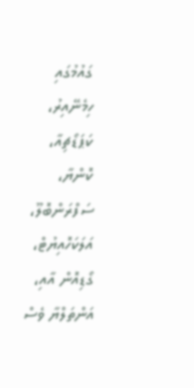ގައުމުގައި ހިމެނޭއިރު، ކަޕަޑޯޗިއާ، ކޮންޔާ، ސަފްރަންބޮލޫ، އަލަކަހޮއިޔުޓް، ގޯޑިއޮން އާއި، އަންތަލްޔާ ވެސް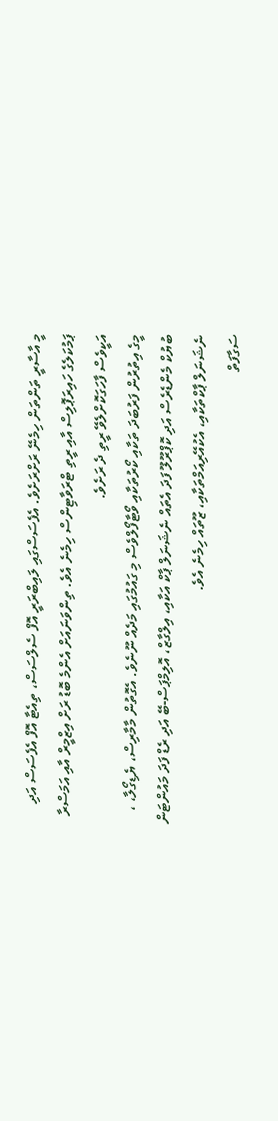މީ އާސާރީ ތަންތަން ހިމެނޭ ރަށްރަށެވެ. އެފެސަސްގައި ލައިބްރަރީ އޮފް ސެލްސަސް، ތިއެޓާ އޮފް އެފެސަސް އަދި ޕަމުކަލެގެ ހައިރަޕޮލިސް އާއި ރީތި ޓްރަވާޓިންސް ހިމެނެ އެވެ. ތިންވަނައަށް އެންމެ ބޮޑު ރަށް އިޒްމީރް އާއި އަމަސްރާ އަކީވެސް ފާހަގަކޮށްލެވޭ ރީތި ދެ ރަށެވެ.
މީގެ އިތުރުން ފަރުބަދަ ތަކާއި ކޯރުތަކާއި ވޯޓާފޯލްވެސް މި ގައުމުގައި މަދެއް ނޫނެވެ. އެގޮތުން މާމާރިސް، ޔެޑިގޯލާ، ، ބުޔުކް މެންޑެރެސް އަދި ކޮޕްރޫލޫ ފަދަ އެތައް ނެޝަނަލް ޕާކް އަކާއި، އިލްގާޒް، އޮލިމްޕަސް-ބޭ އަދި ރެޑް ފަދަ މައުންޓަން ނެޝަނަލް ޕާކްތަކާއި، އެކުއޭރިއަމްތަކާއި، ޒޫތައް ހިމެނެ އެވެ.
ސަގާފަތް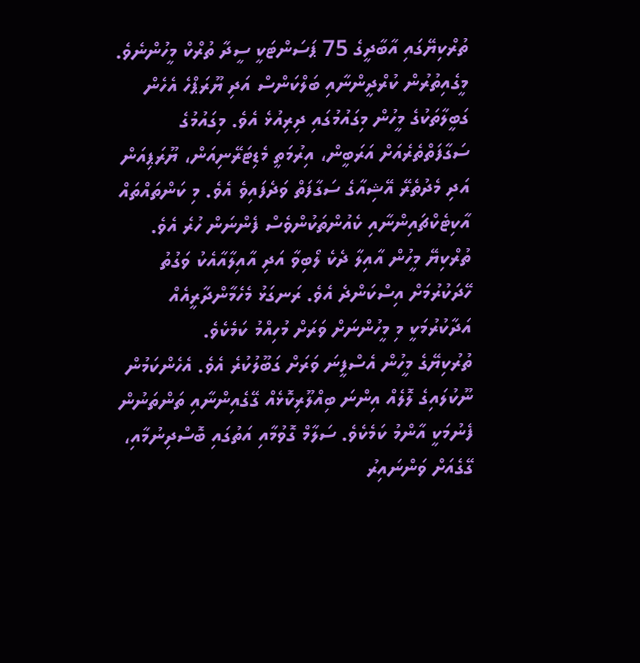ތުރްކިޔޭގައި އާބާދީގެ 75 ޕަސަންޓަކީ ސީދާ ތުރްކް މީހުންނެވެ. މީގެއިތުރުން ކުރްދީންނާއި ބަލްކަންސް އަދި ޔޫރަޕްހެ އެހެން ގަބީލާތަކުގެ މީހުން މިގައުމުގައި ދިރިއުޅެ އެވެ. މިގައުމުގެ ސަގާފަތްތެރެއަށް އަރަބީން، އިރުމަތީ މެޑިޓަރޭނިއަން، ޔޫރަޕިއަން އަދި މެދުތެރޭ އޭޝިއާގެ ސަގާފަތް ވަދެފައިވެ އެވެ. މި ކަންތައްތައް އާކިޓެކްޗައިންނާއި ކެއުންތަކުންވެސް ފެންނަން ހުރެ އެވެ. ތުރްކިޔޭ މީހުން އާއިލާ ދެކެ ލޯބިވާ އަދި އާއިލާއާއެކު ވަގުތު ހޭދަކުރުމަށް އިސްކަންދެ އެވެ. ރަނގަޅު މެހެމާންދާރީއެއް އަދާކުރުމަކީ މި މީހުންނަށް ވަރަށް މުހިއްމު ކަމެކެވެ.
ތުރުކިޔޭގެ މީހުން އެސްފީނަ ވަރަށް ގަބޫލުކުރެ އެވެ. އެހެންކަމުން ނޫކުލައިގެ ލޮލެއް އިންނަ ބިއްލޫރިކޮޅެއް ގޭގެއިންނާއި ތަންތަނުން ފެނުމަކީ އާންމު ކަމެކެވެ. ސަލާމް ގޮވުމާއި އަތުގައި ބޮސްދިނުމާއި، ގޭގެއަށް ވަންނައިރު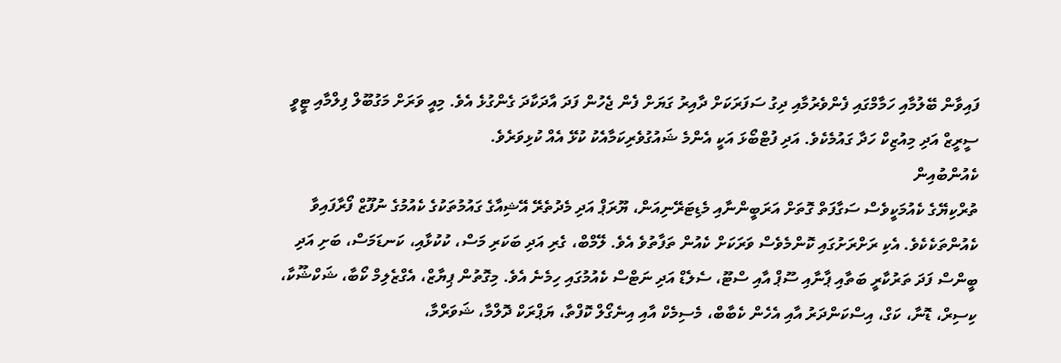ފައިވާން ބޭލުމާއި ހަމާމްގައި ފެންވެރުމާއި ދިގު ސަފަރަކަށް ދާއިރު ގަޔަށް ފެން ޖެހުން ފަދަ އާދަކާދަ ގެންގުޅެ އެވެ. މިއީ ވަރަށް މަގުބޫލް ފިލްމާއި ޓީވީ ސީރީޒް އަދި މިއުޒިކް ހަދާ ގައުމެކެވެ. އަދި ފުޓްބޯޅަ އަކީ އެންމެ ޝައުގުވެރިކަމާއެކު ކުޅޭ އެއް ކުޅިވަރެވެ.
ކެއުންބުއިން
ތުރްކިޔޭގެ ކެއުމަކީވެސް ސަގާފަތް ގޮތަށް އަރަބީންނާއި މެޑިޓަރޭނިއަން، ޔޫރަޕް އަދި މެދުތެރޭ އޭޝިއާގެ ގައުމުތަކުގެ ކެއުމުގެ ނުފޫޒް ފޯރާފައިވާ ކެއުންތަކެކެވެ. އެކި ރަށްރަށުގައި ކޮންމެވެސް ވަރަކަށް ކެއުން ތަފާތުވެ އެވެ. ލޭމްބް، ގެރި އަދި ބަކަރި މަސް، ކުކުޅާއި، ކަނޑަމަސް، ބަށި އަދި ބީންސް ފަދަ ތަރުކާރީ ބަތާއި ޕާނާއި ސޫޕް އާއި ސްޓޫ، ސެލެޑް އަދި ނަޓްސް ކެއުމުގައި ހިމެނެ އެވެ. މިގޮތުން ޕިޔާޒް، އެގްޒެލިމް ކޯބާ، ޝަކްޝޫކާ، ކިސިރް، ޑޮނާ، ކަގް، އިސްކަންދަރު އާއި އެހެން ކެބާބް، މެސިމެކް އާއި އިނެގޯލް ކޮފްތާ، ޔަޕްރަކް ދޮލްމާ، ޝަވަރްމާ،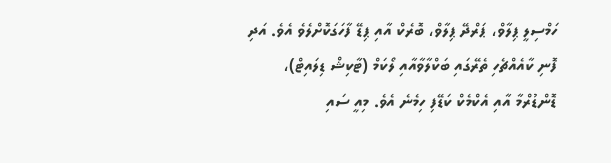ހަމްސިލީ ޕިލާވް، ޕަރްދޭ ޕިލާވް، ބޮރެކް އާއި ޕިޑޭ ފާހަގަކޮށްލެވެ އެވެ. އަދި ފޮނި ކާއެއްޗެހި ތެރޭގައި ބަކްލާވާއާއި ލޯކަމް (ޓާކިޝް ޑިލައިޓް)، ޑޮންޑުރްމާ އާއި އެކްމެކް ކަޑޭފި ހިމެނެ އެވެ. މިއީ ސައި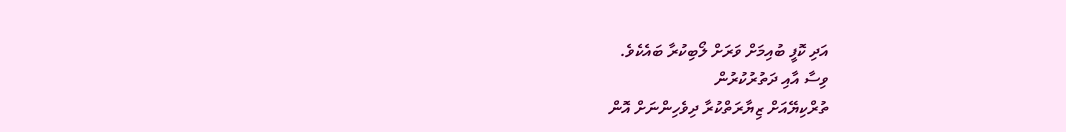އަދި ކޮފީ ބުއިމަށް ވަރަށް ލޯބިކުރާ ބައެކެވެ.
ވިސާ އާއި ދަތުރުކުރުން
ތުރްކިޔޭއަށް ޒިޔާރަތްކުރާ ދިވެހިންނަށް އޮން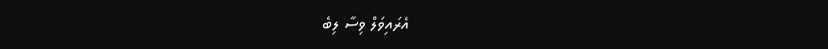އެރައިވަލް ވިސާ ލިބެ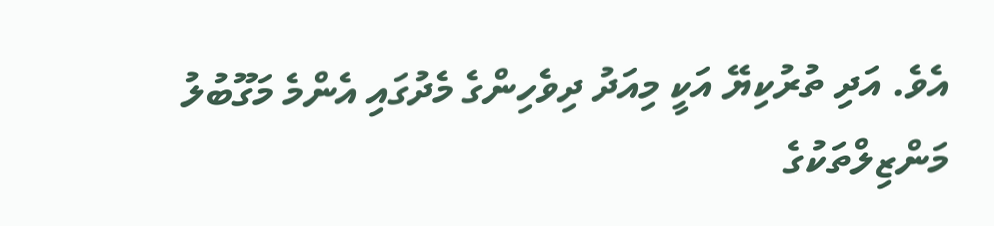އެވެ. އަދި ތުރުކިޔޭ އަކީ މިއަދު ދިވެހިންގެ މެދުގައި އެންމެ މަގޫބުލު މަންޒިލްތަކުގެ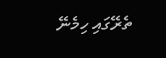ތެރޭގައި ހިމެނޭ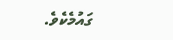ގައުމެކެވެ.